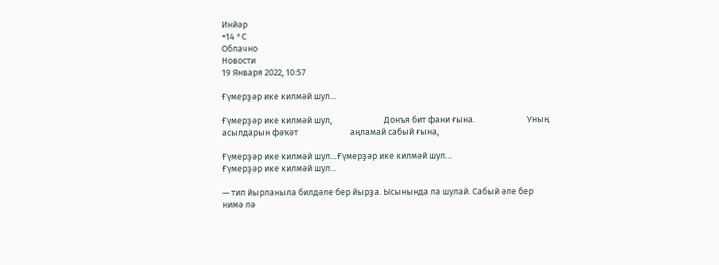Инйәр
+14 °С
Облачно
Новости
19 Января 2022, 10:57

Ғүмерҙәр ике килмәй шул…

Ғүмерҙәр ике килмәй шул,                          Донъя бит фани ғына.                          Уның асылдарын фәҡәт                          аңламай сабый ғына,

Ғүмерҙәр ике килмәй шул…Ғүмерҙәр ике килмәй шул…
Ғүмерҙәр ике килмәй шул…

— тип йырланыла билдәле бер йырҙа. Ысынында ла шулай. Сабый әле бер нимә лә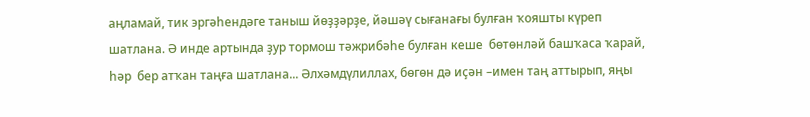аңламай, тик эргәһендәге таныш йөҙҙәрҙе, йәшәү сығанағы булған ҡояшты күреп шатлана. Ә инде артында ҙур тормош тәжрибәһе булған кеше  бөтөнләй башҡаса ҡарай, һәр  бер атҡан таңға шатлана... Әлхәмдүлиллах, бөгөн дә иҫән –имен таң аттырып, яңы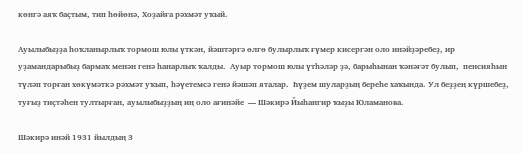көнгә аяҡ баҫтым, тип һөйөнә, Хоҙайға рәхмәт уҡый.

Ауылыбыҙҙа һоҡланырлыҡ тормош юлы үткән, йәштәргә өлгө булырлыҡ ғүмер кисергән оло инәйҙәребеҙ, ир уҙамандарыбыҙ бармаҡ менән генә һанарлыҡ ҡалды.  Ауыр тормош юлы үтһәләр ҙә, барыһынан ҡәнәғәт булып,  пенсияһын түләп торған хөкүмәткә рәхмәт уҡып, һәүетемсә генә йәшәп яталар.  Һүҙем шуларҙың береһе хаҡында. Ул беҙҙең күршебеҙ,  туғыҙ тиҫтәһен тултырған, ауылыбыҙҙың иң оло ағинәйе  — Шәкирә Йыһангир ҡыҙы Юламанова.

Шәкирә инәй 1931 йылдың 3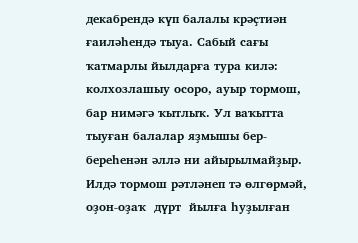декабрендә күп балалы крәҫтиән ғаиләһендә тыуа. Сабый сағы ҡатмарлы йылдарға тура килә: колхозлашыу осоро, ауыр тормош, бар нимәгә ҡытлыҡ. Ул ваҡытта тыуған балалар яҙмышы бер-береһенән әллә ни айырылмайҙыр. Илдә тормош рәтләнеп тә өлгөрмәй, оҙон-оҙаҡ  дүрт  йылға һуҙылған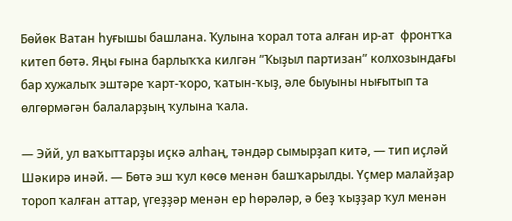Бөйөк Ватан һуғышы башлана. Ҡулына ҡорал тота алған ир-ат  фронтҡа китеп бөтә. Яңы ғына барлыҡҡа килгән ”Ҡыҙыл партизан” колхозындағы бар хужалыҡ эштәре ҡарт-ҡоро, ҡатын-ҡыҙ, әле быуыны нығытып та өлгөрмәгән балаларҙың ҡулына ҡала.

— Эйй, ул ваҡыттарҙы иҫкә алһаң, тәндәр сымырҙап китә, — тип иҫләй Шәкирә инәй. — Бөтә эш ҡул көсө менән башҡарылды. Үҫмер малайҙар тороп ҡалған аттар, үгеҙҙәр менән ер һөрәләр, ә беҙ ҡыҙҙар ҡул менән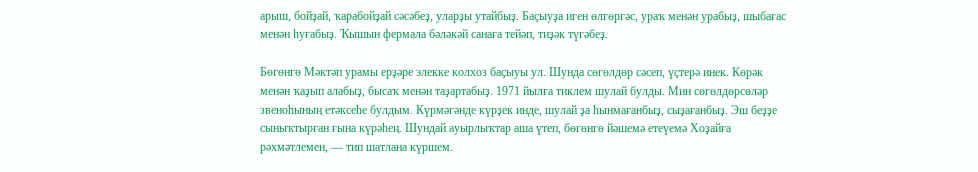арыш, бойҙай, ҡарабойҙай сәсәбеҙ, уларҙы утайбыҙ. Баҫыуҙа иген өлгөргәс, ураҡ менән урабыҙ, шыбағас менән һуғабыҙ. Ҡышын фермала бәләкәй санаға тейәп, тиҙәк түгәбеҙ.

Бөгөнгө Мәктәп урамы ерҙәре элекке колхоз баҫыуы ул. Шунда сөгөлдөр сәсеп, үҫтерә инек. Көрәк менән ҡаҙып алабыҙ, бысаҡ менән таҙартабыҙ. 1971 йылға тиклем шулай булды. Мин сөгөлдөрсөләр звеноһының етәксеһе булдым. Күрмәгәнде күрҙек инде, шулай ҙа һынмағанбыҙ, сыҙағанбыҙ. Эш беҙҙе сыныҡтырған ғына күрәһең. Шундай ауырлыҡтар аша үтеп, бөгөнгө йәшемә етеүемә Хоҙайға рәхмәтлемен, — тип шатлана күршем.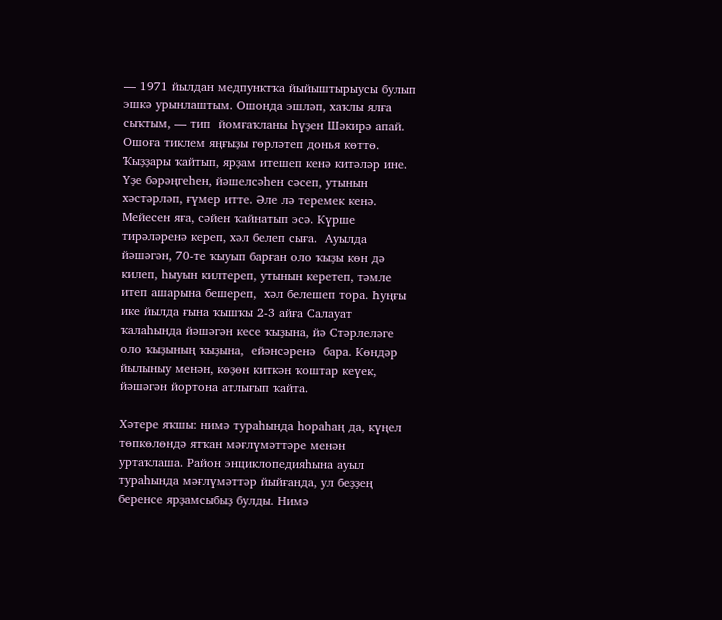— 1971 йылдан медпунктҡа йыйыштырыусы булып эшкә урынлаштым. Ошонда эшләп, хаҡлы ялға сыҡтым, — тип  йомғаҡланы һүҙен Шәкирә апай. Ошоға тиклем яңғыҙы гөрләтеп донья көттө. Ҡыҙҙары ҡайтып, ярҙам итешеп кенә китәләр ине. Үҙе бәрәңгеһен, йәшелсәһен сәсеп, утынын хәстәрләп, ғүмер итте. Әле лә теремек кенә. Мейесен яға, сәйен ҡайнатып эсә. Күрше тирәләренә кереп, хәл белеп сыға.  Ауылда йәшәгән, 70-те ҡыуып барған оло ҡыҙы көн дә килеп, һыуын килтереп, утынын керетеп, тәмле итеп ашарына бешереп,  хәл белешеп тора. Һуңғы ике йылда ғына ҡышҡы 2-3 айға Салауат ҡалаһында йәшәгән кесе ҡыҙына, йә Стәрлеләге оло ҡыҙының ҡыҙына,  ейәнсәренә  бара. Көндәр йылыныу менән, көҙөн киткән ҡоштар кеүек, йәшәгән йортона атлығып ҡайта.

Хәтере яҡшы: нимә тураһында һораһаң да, күңел төпкөлөндә ятҡан мәғлүмәттәре менән уртаҡлаша. Район энциклопедияһына ауыл тураһында мәғлүмәттәр йыйғанда, ул беҙҙең беренсе ярҙамсыбыҙ булды. Нимә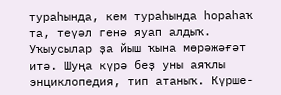тураһында, кем тураһында һораһаҡ та, теүәл генә яуап алдыҡ. Уҡыусылар ҙа йыш ҡына мөрәжәғәт итә. Шуңа күрә беҙ уны аяҡлы энциклопедия, тип атаныҡ. Күрше-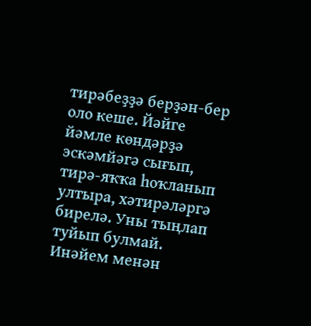тирәбеҙҙә берҙән-бер оло кеше. Йәйге йәмле көндәрҙә эскәмйәгә сығып, тирә-яҡҡа һоҡланып ултыра, хәтирәләргә бирелә. Уны тыңлап туйып булмай. Инәйем менән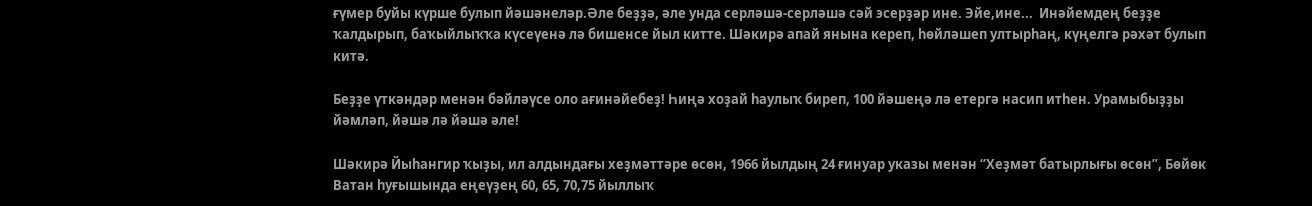ғүмер буйы күрше булып йәшәнеләр.Әле беҙҙә, әле унда серләшә-серләшә сәй эсерҙәр ине. Эйе,ине...  Инәйемдең беҙҙе ҡалдырып, баҡыйлыҡҡа күсеүенә лә бишенсе йыл китте. Шәкирә апай янына кереп, һөйләшеп ултырһаң, күңелгә рәхәт булып китә.

Беҙҙе үткәндәр менән бәйләүсе оло ағинәйебеҙ! Һиңә хоҙай һаулыҡ биреп, 100 йәшеңә лә етергә насип итһен. Урамыбыҙҙы йәмләп, йәшә лә йәшә әле!

Шәкирә Йыһангир ҡыҙы, ил алдындағы хеҙмәттәре өсөн, 1966 йылдың 24 ғинуар указы менән “Хеҙмәт батырлығы өсөн”, Бөйөк Ватан һуғышында еңеүҙең 60, 65, 70,75 йыллыҡ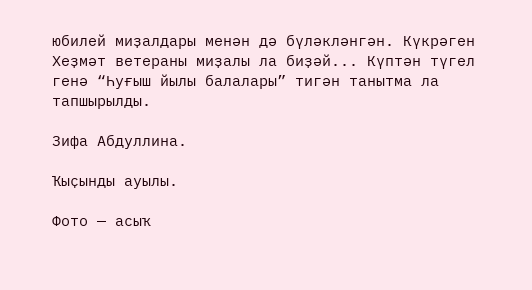юбилей миҙалдары менән дә бүләкләнгән. Күкрәген Хеҙмәт ветераны миҙалы ла биҙәй... Күптән түгел генә “Һуғыш йылы балалары” тигән танытма ла тапшырылды.

Зифа Абдуллина.

Ҡыҫынды ауылы.

Фото — асыҡ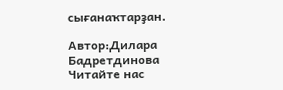сығанаҡтарҙан.

Автор:Дилара Бадретдинова
Читайте нас